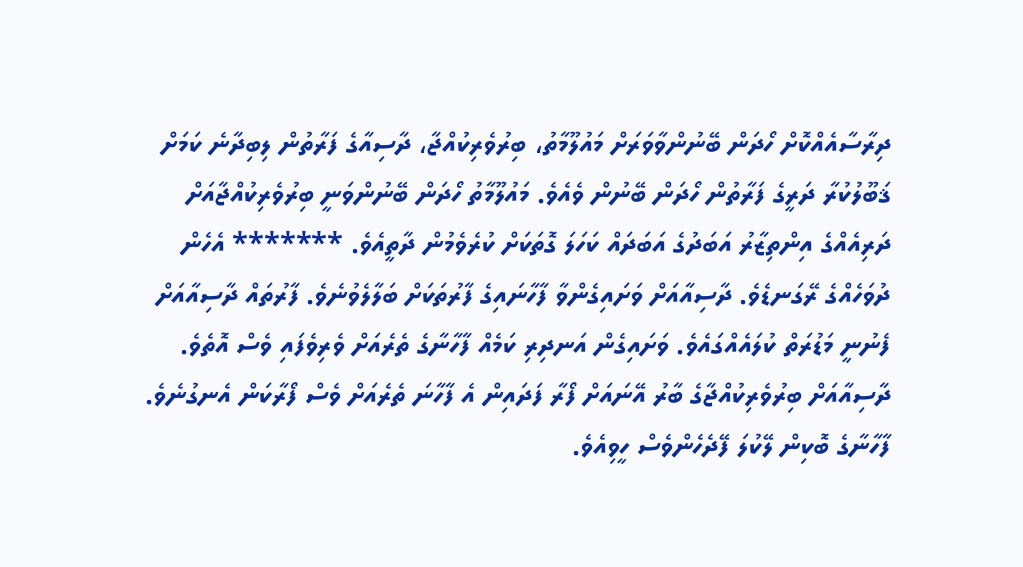ދިރާސާއެއްކޮށް ހޯދަން ބޭނުންވާވަރަށް މައުލޫމާތު، ބިރުވެރިކުއްޖާ، ދާސިއާގެ ފަރާތުން ލިބިދާނެ ކަމަށް ޤަބޫލުކުރާ ދަރީގެ ފަރާތުން ހޯދަން ބޭނުން ވެއެވެ. މައުލޫމާތު ހޯދަން ބޭނުންވަނީ ބިރުވެރިކުއްޖާއަށް ދަރިއެއްގެ އިންތިޒާރު އަބަދުގެ އަބަދައް ކަހަލަ ގޮތަކަށް ކުރެވެމުން ދާތީއެވެ. ******* އެހެން ދުވަހެއްގެ ރޭގަނޑެވެ. ދާސިއާއަށް ވަށައިގެންވާ ފާހާނައިގެ ފާރުތަކަށް ބަލާލެވުނެވެ. ފާރުތައް ދާސިއާއަށް ފެނުނީ މަޑުރަތް ކުލައެއްގައެވެ. ވަށައިގެން އަނދިރި ކަމެއް ފާހާނާގެ ތެރެއަށް ވެރިވެފައި ވެސް އޮތެވެ. ދާސިއާއަށް ބިރުވެރިކުއްޖާގެ ބާރު އޭނައަށް ފޯރާ ފަދައިން އެ ފާހާނަ ތެރެއަށް ވެސް ފޯރާކަން އެނގުނެވެ. ފާހާނާގެ ބޮކިން ލޭކުލަ ފޭދެހެންވެސް ހީވިއެވެ.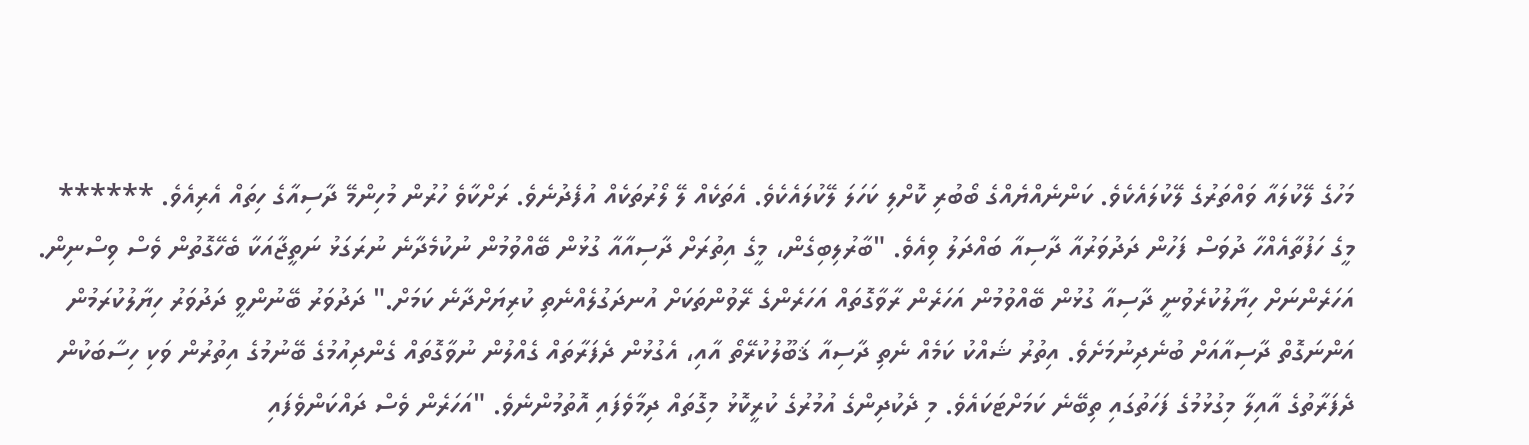މަހުގެ ލޭކުލައާ ވައްތަރުގެ ލޭކުލައެކެވެ. ކަންނެއްޔެއްގެ ބޯބުރި ކޮށްލި ކަހަލަ ލޭކުލައެކެވެ. އެތަކެއް ލޭ ލޯރުތަކެއް އުފެދުނެވެ. ރަށްކާވެ ހުރުން މުހިންމޭ ދާސިއާގެ ހިތައް އެރިއެވެ. ****** މީގެ ހަފުތާއެއްހާ ދުވަސް ފަހުން ދަދުވަރުއާ ދާސިއާ ބައްދަލު ވިއެވެ. "ބާރުލިބިގެން، މީގެ އިތުރަށް ދާސިއާއާ ގުޅުން ބޭއްވުމުން ނުކުމެދާނެ ނުރަގަޅު ނަތީޖާއަކާ ބެހޭގޮތުން ވެސް ވިސްނިން. އަހަރެންނަށް ހިޔާލުކުރެވުނީ ދާސިއާ ގުޅުން ބޭއްވުމުން އަހަރެން ރާވާގޮތައް އަހަރެންގެ ރޭވުންތަކަށް އުނދަގުލެއްނެތި ކުރިޔަށްދާނެ ކަމަށް." ދަދުވަރު ބޭނުންވީ ދަދުވަރު ހިޔާލުކުރަމުން އަންނަގޮތް ދާސިއާއަށް ބުނެދިނުމަށެވެ. އިތުރު ޝައްކު ކަމެއް ނެތި ދާސިއާ ޤަބޫލުކުރޭތޯ އާއި، އެގުޅުން ދެފަރާތައް ގެއްލުން ނުވާގޮތައް ގެންދިއުމުގެ ބޭނުމުގެ އިތުރުން ވަކި ހިސާބަކުން ދެފަރާތުގެ އާއިލާ މިގުޅުމުގެ ފަހަތުގައި ތިބޭނެ ކަމަށްޓަކައެވެ. މި ދެކުދިންގެ އުމުރުގެ ކުރީކޮޅު މިގޮތައް ދިމާވެފައި އޮތުމުންނެވެ. "އަހަރެން ވެސް ދައްކަންވެފައި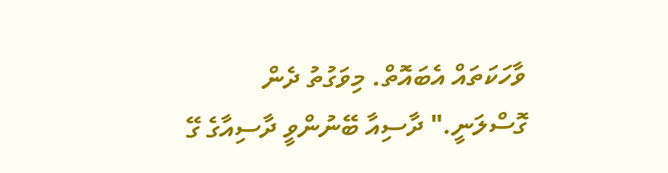ވާހަކަތައް އެބައޮތް. މިވަގުތު ދެން ގޮސްލަނީ." ދާސިއާ ބޭނުންވީ ދާސިއާގެ ގޭ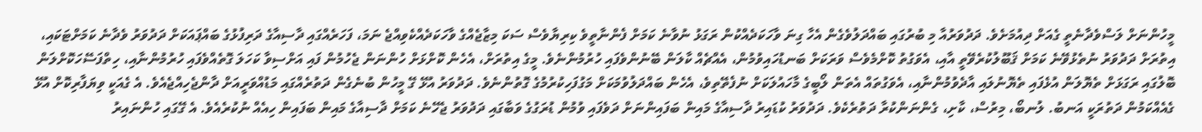މީހުންނަށް ލަސްވެދާނެތީ ގެއަށް ދިއުމަށެވެ. ދަދުވަރުއާ މި ބުރުގައި ބައްދަލުވެގެން އެހާ ގިނަ ވާހަކަދެއްކުން ރަގަޅު ނުވާނެ ކަމަށް ފެންނާތީވެ ކިރިޔާވެސް ސަކަ މިޒާޖެއްގެ ވާހަކަދެއްކެވިއްޖެ ނަމަ، ފަހަރެއްގައި ދާސިއާގެ ދަރިފުޅުގެ ބައްޕައަކަށް ދަދުވަރު ވެދާނެ ކަމަށްޓަކައި، އިތުރަށް ދަދުވަރު ނުތެޅުވޭނެ ކަމަށް ޤަބޫލުކުރެވޭތީ އާއި، އެވަގުތު ކޮށްމެވެސް ވަރަކަށް ބަނޑުހައިވުމުން، އެއްޗެއް ކާލަން ބޭނުންވެފައި ހުރުމުންނެވެ. މީގެ އިތުރަށް، އެހެން ކޮށްޅަށް ހުންނަން ޖެހުމުން ފައި އަށްސިވާ ކަހަލަ ގޮތެއްވެފައި ހުރުމުންނާއި، ހިތްފަސޭހަކޮށްލަން ބޮލުގައި ރަގަޅަށް ތެޔޮލަން އުޅެފައި ތެޔޮނުލައި އާދެވުމުންނާއި، އެވަގުތައް އެތަން ލޯބީގެ މާހައުލަކަށް ނުފެތޭތިވެ، އެހެން ބައްދަލުވުމަކަށް މަގުފަހިކުރުމުގެ ގޮތުންނެވެ. ދަދުވަރު އުޅޭ ގޭ މީހުން ބުނެގެން ދަތުރެއްގައި މަޑުއްވަރީއަށް ދާންޖެހިއްޖެއެވެ. އެ ގެއަކީ ވިޔަފާރިކޮށް އުޅޭ ގެއެއްކަމުން ދަތުރަކީ އަނބު. ލުނބޯ، މިރުސް، ކާށި، ގެންނަންކުރާ ދަތުރެކެވެ. ދަދުވަރު ކުޑައިރު ދާސިއާގެ މައިން ބަފައިންނަށް ދަވެފައި ވުމުން ޑުރަގުގެ ވަބާގައި ދަދުވަރު ޖެހޭނެ ކަމަށް ދާސިއާގެ މައިން ބަފައިން ހިއެއް ނުކުރެއެވެ. އެ ގޭގައި ހުންނައިރު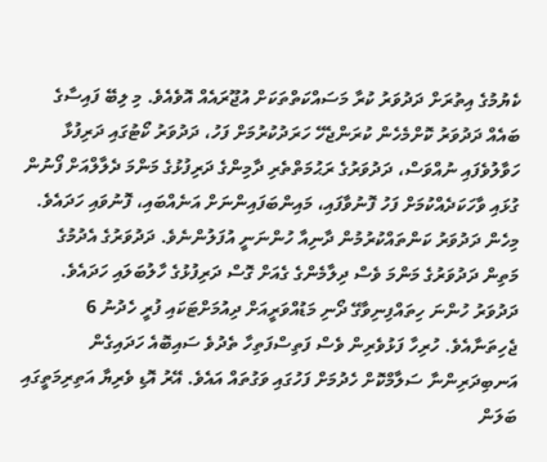ކެޔުމުގެ އިތުރަށް ދަދުވަރު ކުރާ މަސައްކަތްތަކަށް އުޖޫރައެއް އޮވެއެވެ. މި ލިބޭ ފައިސާގެ ބައެއް ދަދުވަރު ކޮށްމެހެން ކުރަންޖެހޭ ހަރަދުކުރުމަށް ފަހު، ދަދުވަރު ކޯޓުގައި ދަރިފުޅާ ހަވާލުވެފައި ނުއްވަސް، ދަދުވަރުގެ ރަޙުމަތްތެރި ދާމިންގެ ދަރިފުޅުގެ މަންމަ ދެލާލްއަށް ފޯނުން ގުޅައި ވާހަކަދެއްކުމަށް ފަހު ފޮނުވާފައި، މައިންބަފައިންނަށް އަނެއްބައި، ފޮނުވައި ހަދައެވެ. މިހެން ދަދުވަރު ކަންތައްކުރުމުން ދާނިއާ ހުންނަނީ އުފަލުންނެވެ. ދަދުވަރުގެ އެދުމުގެ މަތިން ދަދުވަރުގެ މަންމަ ވެސް ދިލާމެންގެ ގެއަށް ގޮސް ދަރިފުޅުގެ ހާލުބަލައި ހަދައެވެ. ދަދުވަރު ހުންނަ ހިތައްފިނިވާގޭ ދޯނި މަޑުއްވަރީއަށް ދިއުމަށްޓަކައި ފުރީ ހެދުނު 6 ޖެހިތަނާއެވެ. ހުރިހާ ފަޅުވެރިން ވެސް ފަތިސްފަތިހާ ތެދުވެ ސައިބޮއެ ހަދައިގެން އަނބިދަރިންނާ ސަލާމްކޮށް ހެދުމަށް ފަހުގައި ވަގުތައް އައެވެ. އޭރު އޮޑި ވެރިޔާ އަތިރިމަތީގައި ބަލަން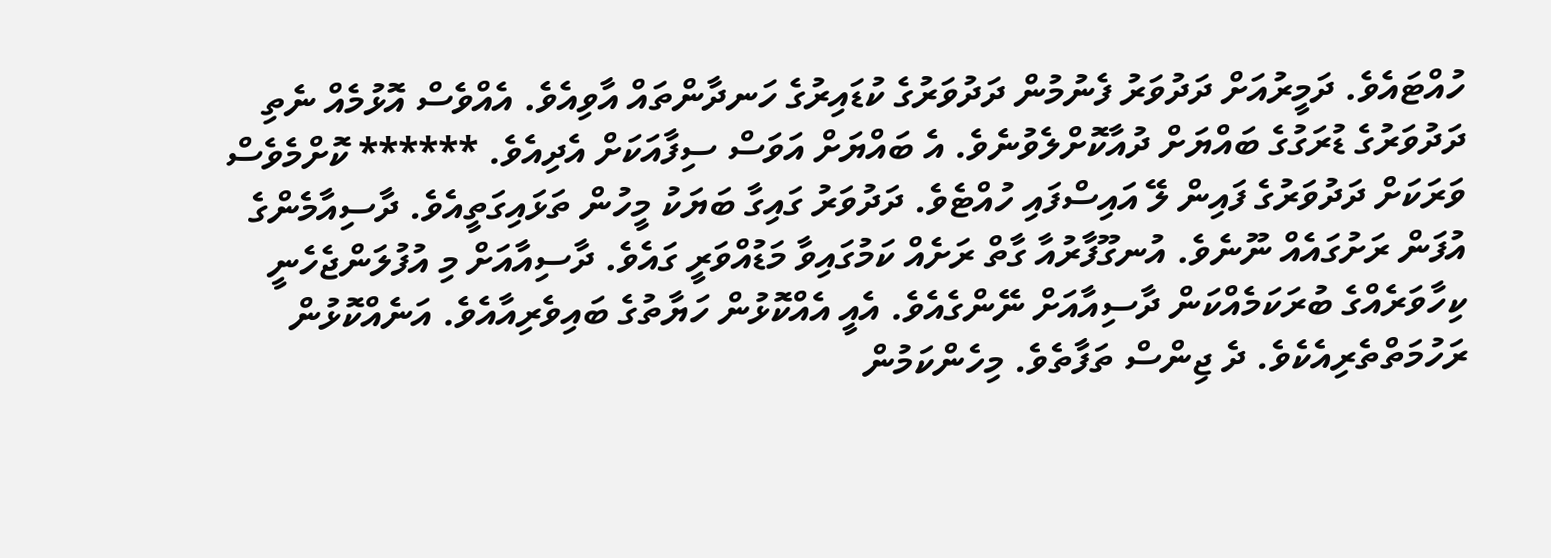ހުއްޓައެވެ. ދަމީރުއަށް ދަދުވަރު ފެނުމުން ދަދުވަރުގެ ކުޑައިރުގެ ހަނދާންތައް އާވިއެވެ. އެއްވެސް އޮޅުމެއް ނެތި ދަދުވަރުގެ ޑުރަގުގެ ބައްޔަށް ދުއާކޮށްލެވުނެވެ. އެ ބައްޔަށް އަވަސް ސިފާއަކަށް އެދިއެވެ. ****** ކޮށްމެވެސް ވަރަކަށް ދަދުވަރުގެ ފައިން ލޭ އައިސްފައި ހުއްޓެވެ. ދަދުވަރު ގައިގާ ބަޔަކު މީހުން ތަޅައިގަތީއެވެ. ދާސިއާމެންގެ އުފަން ރަށުގައެއް ނޫނެވެ. އުނގޫފާރުއާ ގާތް ރަށެއް ކަމުގައިވާ މަޑުއްވަރީ ގައެވެ. ދާސިއާއަށް މި އުފުލަންޖެހެނީ ކިހާވަރެއްގެ ބުރަކަމެއްކަން ދާސިއާއަށް ނޭންގެއެވެ. އެއީ އެއްކޮޅުން ހަޔާތުގެ ބައިވެރިއާއެވެ. އަނެއްކޮޅުން ރަހުމަތްތެރިއެކެވެ. ދެ ޖިންސް ތަފާތެވެ. މިހެންކަމުން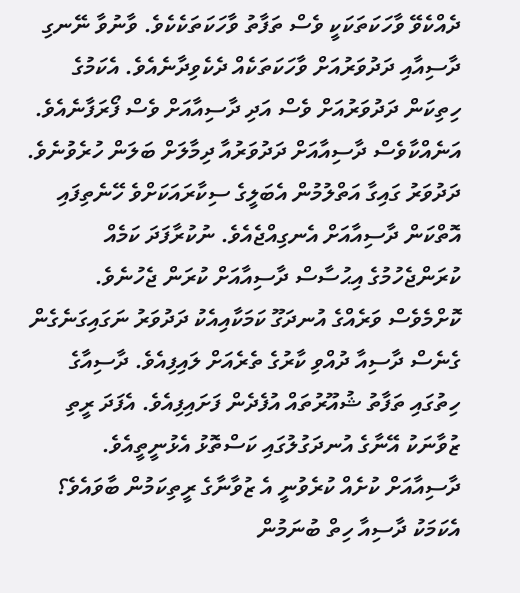ދެއްކެވޭ ވާހަކަތަކަކީ ވެސް ތަފާތު ވާހަކަތަކެކެވެ. ވާނުވާ ނޭނގި ދާސިއާއި ދަދުވަރުއަށް ވާހަކަތަކެއް ދެކެވިދާނެއެވެ. އެކަމުގެ ހިތިކަން ދަދުވަރުއަށް ވެސް އަދި ދާސިއާއަށް ވެސް ފޯރަފާނެއެވެ. އަނެއްކާވެސް ދާސިއާއަށް ދަދުވަރުއާ ދިމާލަށް ބަލަން ހުރެވުނެވެ. ދަދުވަރު ގައިގާ އަތްލުމުން އެބަލީގެ ސިކާރައަކަށްވެ ހޭނެތިފައި އޮތްކަން ދާސިއާއަށް އެނގިއްޖެއެވެ. ނުކުރާފަދަ ކަމެއް ކުރަންޖެހުމުގެ އިޙުސާސް ދާސިއާއަށް ކުރަން ޖެހުނެވެ. ކޮށްމެވެސް ވަރެއްގެ އުނދަގޫ ކަމަކާއިއެކު ދަދުވަރު ނަގައިގަނެގެން ގެނެސް ދާސިއާ ދުއްވި ކާރުގެ ތެރެއަށް ލައިފިއެވެ. ދާސިއާގެ ހިތުގައި ތަފާތު ޝުއޫރުތައް އުފެދެން ފަށައިފިއެވެ. އެފަދަ ރީތި ޒުވާނަކު އޭނާގެ އުނދަގުލުގައި ކަސްތޮޅު އެޅުނީތީއެވެ. ދާސިއާއަށް ކުށެއް ކުރެވުނީ އެ ޒުވާނާގެ ރީތިކަމުން ބާވައެވެ؟ އެކަމަކު ދާސިއާ ހިތް ބުނަމުން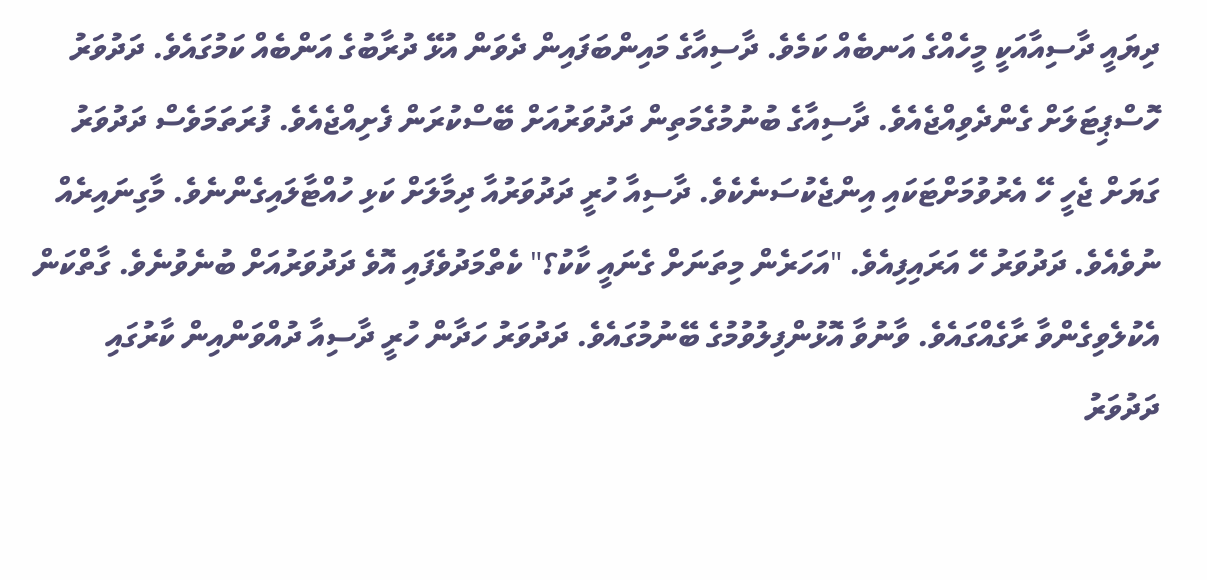ދިޔައީ ދާސިއާއަކީ މީހެއްގެ އަނބެއް ކަމެވެ. ދާސިއާގެ މައިންބަފައިން ދެވަން އުޅޭ ދުރާބުގެ އަންބެއް ކަމުގައެވެ. ދަދުވަރު ހޮސްޕިޓަލަށް ގެންދެވިއްޖެއެވެ. ދާސިއާގެ ބުނުމުގެމަތިން ދަދުވަރުއަށް ބޭސްކުރަން ފެށިއްޖެއެވެ. ފުރަތަމަވެސް ދަދުވަރު ގަޔަށް ޖެހީ ހޭ އެރުވުމަށްޓަކައި އިންޖެކުސަނެކެވެ. ދާސިއާ ހުރީ ދަދުވަރުއާ ދިމާލަށް ކަޅި ހުއްޓާލައިގެންނެވެ. މާގިނައިރެއް ނުވެއެވެ. ދަދުވަރު ހޭ އަރައިފިއެވެ. "އަހަރެން މިތަނަށް ގެނައީ ކާކު؟" ކެތްމަދުވެފައި އޮވެ ދަދުވަރުއަށް ބުނެވުނެވެ. ގާތްކަން އެކުލެވިގެންވާ ރާގެއްގައެވެ. ވާނުވާ އޮޅުންފިލުވުމުގެ ބޭނުމުގައެވެ. ދަދުވަރު ހަދާން ހުރީ ދާސިއާ ދުއްވަންއިން ކާރުގައި ދަދުވަރު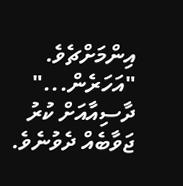އިންމަށްޗެވެ. "އަހަރެން..." ދާސިއާއަށް ކުރު ޖަވާބެއް ދެވުނެވެ.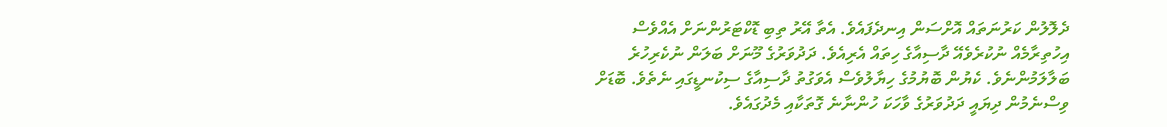ދެލޮލުން ކަރުނަތައް އޮށްސަން އިނދެފައެވެ. އެތާ އޭރު ތިބި ޑޮކްޓަރުންނަށް އެއްވެސް އިހުތިރާމެއް ނުކުރެވެއޭ ދާސިއާގެ ހިތައް އެރިއެވެ. ދަދުވަރުގެ މޫނަށް ބަލަން ނުކެރިހުރެ ބަލާލަމުންނެވެ. ކެޔުން ބޮޔުމުގެ ހިޔާލުވެސް އެވަގުތު ދާސިއާގެ ސިކުނޑީގައި ނެތެވެ. ބޮޑަށް ވިސްނެމުން ދިޔައީ ދަދުވަރުގެ ވާހަކަ ހުންނާނެ ގޮތަކާއި މެދުގައެވެ.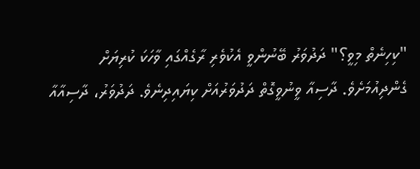"ކިހިނެތް މިވީ؟" ދަދުވަރު ބޭނުންވީ އެކުވެރި ރާގެއްގައި ވާހަކަ ކުރިޔަށް ގެންދިއުމަށެވެ. ދާސިއާ ވީނުވީގޮތް ދަދުވަރުއަށް ކިޔައިދިނެވެ. ދަދުވަރު، ދާސިއާއާ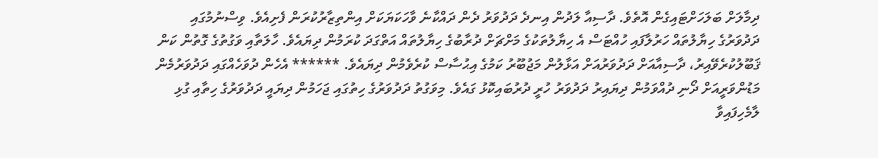ދިމާލަށް ބަލަހަށްޓައިގެން އޮތެވެ. ދާސިއާ ލަދުން އިނދެ ދަދުވަރު ދެން ދައްކާނެ ވާހަކަޔަކަށް އިންތިޒާރުކުރަން ފެށިއެވެ. ވިސްނުމުގައި ދަދުވަރުގެ ހިޔާލުތައް ހަރުލާފައި ހުއްޓަސް އެ ހިޔާލުތަކުގެ މަށްޗަށް ދުރާބުގެ ހިޔާލުތައް އަތްގަދަ ކުރަމުން ދިޔައެވެ. ހާލަތާއި ވަގުތުގެ ގޮތުން ކަން ޤަބޫލުކުރެވޭއިރު، ދާސިއާއަށް ދަދުވަރުއަށް އަޅާލުން މަޖުބޫރު ކަމުގެ އިޙުސާސް ކުރެވެމުން ދިޔައެވެ. ****** އެހެން ދުވަހެއްގައި ދަދުވަރުމެން މަޑުންވަރީއަށް ދޯނި ދުއްވަމުން ދިޔައިރު ދަދުވަރު ހުރީ ދުރުބައިކޮޅު ގައެވެ. މިވަގުތު ދަދުވަރުގެ ހިތުގައި ޖަހަމުން ދިޔައީ ދަދުވަރުގެ ހިތާއި ގުޅި ލާމެހިފައިވާ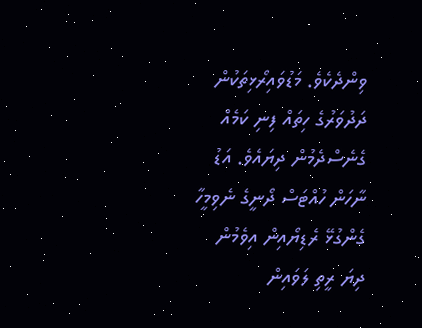ވިންދެކެވެ. މަޑުވައިރޯޅިތަކުން ދަދުވަރުގެ ހިތައް ފިނި ކަމެއް ގެނެސްދެމުން ދިޔައެވެ. އަޑު ނާހަން ހުއްޓަސް ދޯނީގެ ނެވިމީހާ ގެންގުޅޭ ރެޑިޔޯއިން އިވެމުން ދިޔަ ރީތި ލަވައިން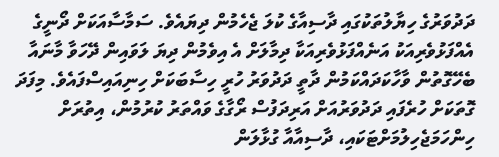ދަދުވަރުގެ ހިޔާލުތަކުގައި ދާސިއާގެ ކުލަ ޖެހެމުން ދިޔައެވެ. ސަމާސާއަކަށް ދޯނީގެ އެއްފަޅުވެރިއަކު އަނެއްފަޅުވެރިއަކާ ދިމާލަށް އެ އިވެމުން ދިޔަ ލަވައިން ދޭހަވާ މާނައާ ބެހޭގޮތުން ވާހާކަދައްކަމުން ދާތީ ދަދުވަރު ހުރީ ހިސާބަކަށް ހިނިއައިސްފައެވެ. މިފަދަ ގޮތަކަށް ހުރެފައި ދަދުވަރުއަށް އަރިދަފުސް ރޯގާގެ ވައްތަރު ކުރުމުން، އިތުރަށް ހިންހަމަޖެހިލުމަށްޓަކައި، ދާސިއާއާ ގުޅާލަން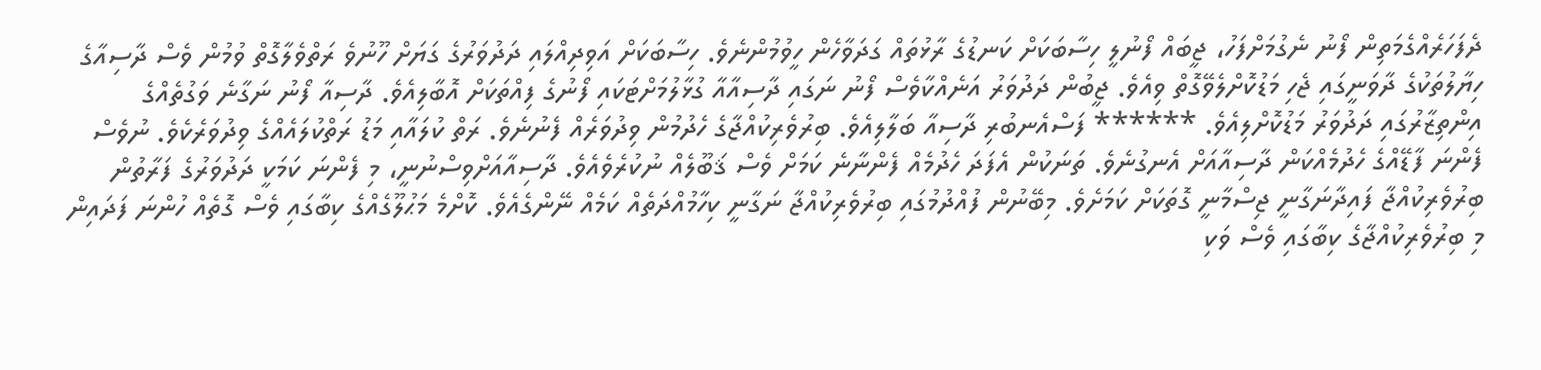ދެފަހަރެއްގެމަތިން ފޯނު ނެގުމަށްފަހު، ޖީބައް ފޯނުލީ ހިސާބަކަށް ކަނޑުގެ ރާޅުތައް ގަދަވާހެން ހީވުމުންނެވެ. ހިސާބަކަށް އަވިދިއްލައި ދަދުވަރުގެ ގަޔަށް ހޫނުވެ ރަތްވެލާގޮތް ވުމުން ވެސް ދާސިއާގެ ހިޔާލުތަކުގެ ދާވަނީގައި ޖެހި މަޑުކޮށްލެވޭގޮތް ވިއެވެ. ޖީބުން ދަދުވަރު އަނެއްކާވެސް ފޯނު ނަގައި ދާސިއާއާ ގުޅާލުމަށްޓަކައި ފޯނުގެ ފިއްތަކަށް އޮބާލިއެވެ. ދާސިއާ ފޯނު ނަގާނެ ވަގުތެއްގެ އިންތިޒާރުގައި ދަދުވަރު މަޑުކޮށްލިއެވެ. ****** ފަސްއެނބުރި ދާސިއާ ބަލާލިއެވެ. ބިރުވެރިކުއްޖާގެ ހެދުމުން ވިދުވަރެއް ފެނުނެވެ. ރަތް ކުލައާއި މަޑު ރަތްކުލައެއްގެ ވިދުވަރެކެވެ. ނުވެސް ފެންނަ ފާޑޭއްގެ ހެދުމެއްކަން ދާސިއާއަށް އެނގުނެވެ. ތަނަކުން އެފަދަ ހެދުމެއް ފެންނާނެ ކަމަށް ވެސް ޤަބޫލެއް ނުކުރެވެއެވެ. ދާސިއާއަށްވިސްނުނީ، މި ފެންނަ ކަމަކީ ދަދުވަރުގެ ފަރާތުން ބިރުވެރިކުއްޖާ ފައިދާނަގާނީ ޖިސްމާނީ ގޮތަކަށް ކަމަށެވެ. މިބޭނުން ފުއްދުމުގައި ބިރުވެރިކުއްޖާ ނަގާނީ ކިހާމުއްދަތެއް ކަމެއް ނޭންގެއެވެ. ކޮށްމެ މަޙުލޫގެއްގެ ކިބާގައި ވެސް ގޮތެއް ހުންނަ ފަދައިން މި ބިރުވެރިކުއްޖާގެ ކިބާގައި ވެސް ވަކި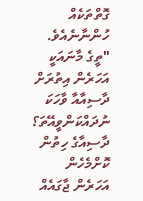ގޮތްތަކެއް ހުންނާނެއެވެ. "ތީގެ މާނައަކީ އަހަރެން އިތުރަށް ދާސިއާއާ ވާހަކަ ނުދައްކަންވީއޭތަ؟ ދާސިއާގެ ހިތުން ކޮށްމެހެން އަހަރެން ޖާގައެއް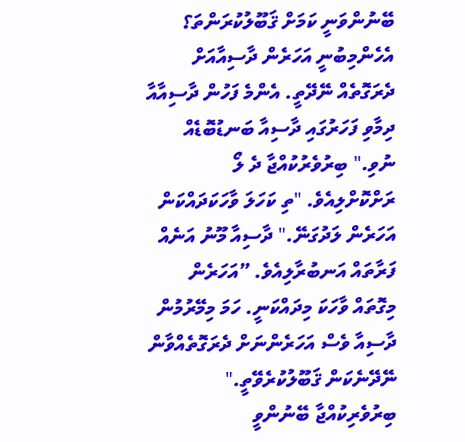ބޭނުންވަނީ ކަމަށް ޤަބޫލުކުރަންތަ؟ އެހެންމިބުނީ އަހަރެން ދާސިއާއަށް ދެރަގޮތެއް ނޭދޭތީ. އެންމެ ފަހުން ދާސިއާއާ ދިމާވި ފަހަރުގައި ދާސިއާ ބަނޑުބޮޑެއް ނުވި." ބިރުވެރުކުއްޖާ ދެ ލޯ ރަށްކޮށްލިއެވެ. "ތި ކަހަލަ ވާހަކަދައްކަން އަހަރެން ލަދުގަނޭ." ދާސިއާ މޫނު އަނެއް ފަރާތައް އަނބުރާލިއެވެ. ”އަހަރެން މިގޮތައް ވާހަކަ މިދައްކަނީ. ހަމަ މިމޭރުމުން ދާސިއާ ވެސް އަހަރެންނަށް ދެރަގޮތެއްވާން ނޭދޭނެކަން ޤަބޫލުކުރެވޭތީ." ބިރުވެރިކުއްޖާ ބޭނުންވީ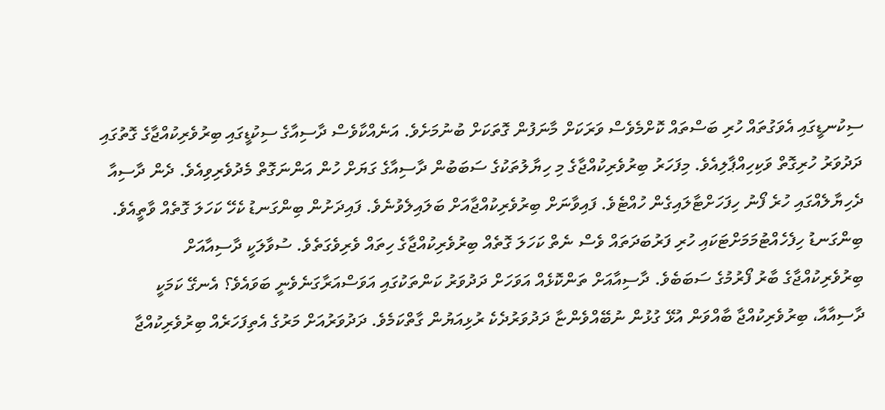ސިކުނޑީގައި އެވަގުތައް ހުރި ބަސްތައް ކޮށްމެވެސް ވަރަކަށް މާނަފުން ގޮތަކަށް ބުނުމަށެވެ. އަނެއްކާވެސް ދާސިއާގެ ސިކުޑީގައި ބިރުވެރިކުއްޖާގެ ގޮތުގައި ދަދުވަރު ހުރިގޮތް ވަކިހިއްޕާލިއެވެ. މިފަހަރު ބިރުވެރިކުއްޖާގެ މި ހިޔާލުތަކުގެ ސަބަބުން ދާސިއާގެ ގަޔަށް ހުން އަންނަގޮތް މެދުވެރިވިއެވެ. ދެން ދާސިއާ ދެހިޔާލެއްގައި ހުރެ ފޯނު ހިފަހަށްޓާލައިގެން ހުއްޓެވެ. ފައިވާނަށް ބިރުވެރިކުއްޖާއަށް ބަލައިލެވުނެވެ. ފައިދަށުން ބިންގަނޑު ކެހޭ ކަހަލަ ގޮތެއް ވާތީއެވެ. ބިންގަނޑު ހިފެހެއްޓުމަމަށްޓަކައި ހުރި ފަރުބަދަތައް ވެސް ނެތް ކަހަލަ ގޮތެއް ބިރުވެރިކުއްޖާގެ ހިތައް ވެރިވެގަތެވެ. ސުވާލަކީ ދާސިއާއަށް ބިރުވެރިކުއްޖާގެ ބާރު ފޯރުމުގެ ސަބަބެވެ. ދާސިއާއަށް ތަންކޮޅެއް އަވަހަށް ދަދުވަރު ކަންތަކުގައި އަވަސްއަރާގަނެވެނީ ބަވައެވެ؟ އެނގޭ ކަމަކީ ދާސިއާއާ، ބިރުވެރިކުއްޖާ ބާއްވަން އުޅޭ ގުޅުން ނުބޭއްވެންޏާ ދަދުވަރުދެކެ ރުޅިއަޔުން ގާތްކަމެވެ. ދަދުވަރުއަށް މަރުގެ އެތިފަހަރެއް ބިރުވެރިކުއްޖާ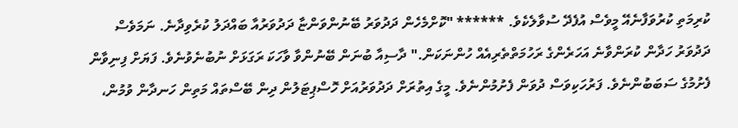ކުރިމަތި ކުރުވަފާނެއޭ މީވެސް އުފެދޭ ސުވާލެކެވެ. ****** "ކޮށްމެހެން ދަދުވަރު ބޭނުންވަންޏާ ދަދުވަރުއާ ބައްދަލު ކުރެވިދާނެ. ނަމަވެސް ދަދުވަރު ހަދާން ކުރަންވާނެ އަހަރެންގެ ރަހުމަތްތެރިއެއް ހުންނަކަން." ދާސިއާ ބުނަން ބޭނުންވާ ވާހަކަ ރަގަޅަށް ނުބުނެވުނެވެ. ފަޔަށް ފިނިވާން ފެށުމުގެ ސަބަބުންނެވެ. ފަރުހަކިވަސް ދުވަން ފެށުމުންނެވެ. މީގެ އިތުރަށް ދަދުވަރުއަށް ހޮސްޕިޓަލުން ދިން ބޭސްތައް މަތިން ހަނދާން ވުމުން،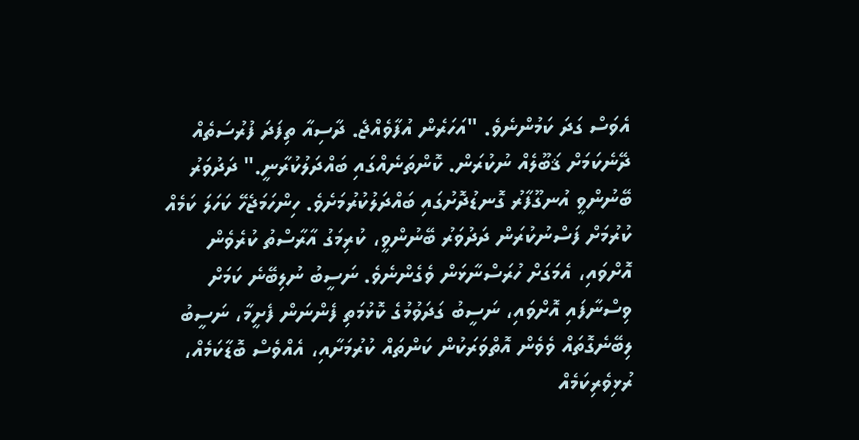އެވަސް ގަދަ ކަމުންނެވެ. "އަހަރެން އުފާވެއްޖެ. ދާސިއާ ތިފަދަ ފުރުސަތެއް ދޭނެކަމަށް ޤަބޫލެއް ނުކުރަން. ކޮންތަނެއްގައި ބައްދަލުކުރާނީ." ދަދުވަރު ބޭނުންވީ އުނގޫފާރު ގޮނޑުދޮށުގައި ބައްދަލުކުރުމަށެވެ. ހިންހަމަޖެހޭ ކަހަލަ ކަމެއް ކުރުމަށް ފަސްނުކުރަން ދަދުވަރު ބޭނުންވީ، ކުރިމަގު އާރާސްތު ކުރެވެން އޮށްވައި، އެމަގަށް ހުރަސްނާޅަން ވެގެންނެވެ. ނަސީބު ނުލިބޭނެ ކަމަށް ވިސްނާފައި އޮށްވައި، ނަސީބު ގަދަވުމުގެ ކޮޅުމަތި ފެންނަން ފެށީމާ، ނަސީބު ލިބޭނެގޮތައް ވެވެން އޮތްވަރަކުން ކަންތައް ކުރުމަށާއި، އެއްވެސް ބޮޑާކަމެއް، ރުޅިވެރިކަމެއް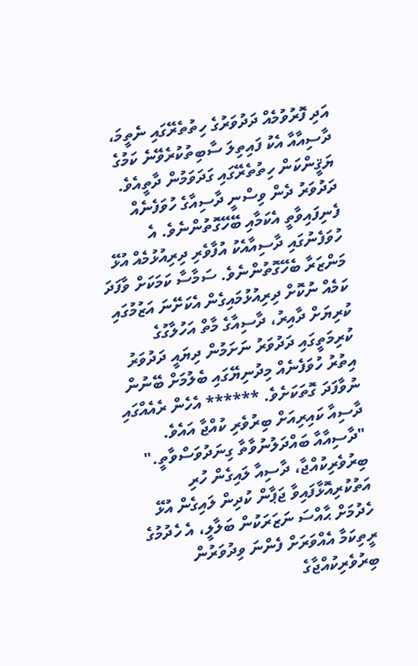އަދި ފޮރުވުމެއް ދަދުވަރުގެ ހިތުތެރޭގައި ނެތީމަ، ދާސިއާއާ އެކު ފައިތިލަ ސާބިތުކުރެވޭނެ ކަމުގެ ޔަޤީންކަން ހިތުތެރޭގައި ގަދަވަމުން ދާތީއެވެ. ދަދުވަރު ދެން ވިސްނީ ދާސިއާގެ ހުވަފެނެއް ފެނިފައިވާތީ އެކަމާއި ބޭހޭގޮތުންނެވެ. އެ ހުވަފެނުގައި ދާސިއާއެކު އުފާވެރި ދިރިއުޅުމެއް އުޅޭ މަންޒަރާ ބެހޭގޮތުންނެވެ. ސަމާސާ ކަމަކަށް ވާފަދަ ކަމެއް ނުކޮށް ދިރިއުޅުމައިގެން އެކަށޭނަ އަޒުމުގައި ކުރިޔަށް ދާއިރު، ދާސިއާގެ މާތް އަހުލާގުގެ ކުރިމަތީގައި ދަދުވަރު ނަށަމުން ދިޔައީ ދަދުވަރު އިތުރު ހުވަފެނެއް މިދުނިޔޭގައި ބެލުމަށް ބޭނުން ނުވާފަދަ ގޮތަކަށެވެ. ****** އެހެން ރެއެއްގައި ދާސިއާ ކައިރިއަށް ބިރުވެރި ކުއްޖާ އައެވެ. "ދާސިއާއާ ބައްދަލުނުވާތާ ގިނަދުވަސްވާތީ." ބިރުވެރިކުއްޖާ، ދާސިއާ ލައިގެން ހުރި އަތުކުރިއޮޅާފައިވާ ޖަޕާން ކުދިން ލައިގެން އުޅޭ ހެދުމަށް ޙާއްސަ ނަޒަރަކުން ބަލާލީ، އެ ހެދުމުގެ ރީތިކަމާ އެއްވަރަށް ފެންނަ ވިދުވަރުން ބިރުވެރިކުއްޖާގެ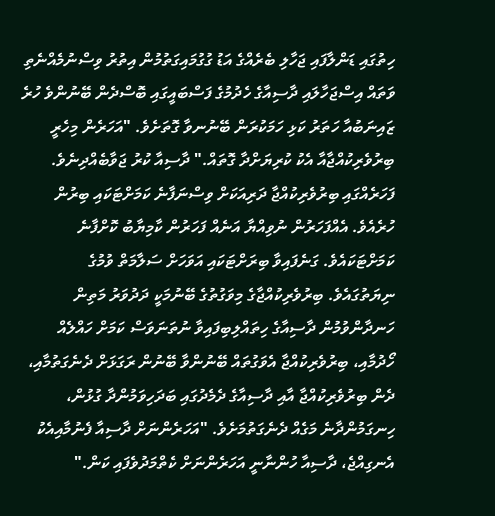ހިތުގައި ޑަންލާފައި ޖަހާލި ބެރެއްގެ އަޑު ގުގުމައިގަތުމުން އިތުރު ވިސްނުމެއްނެތި ވަތައް އިސްޖަހާލައި ދާސިއާގެ ހެދުމުގެ ފަސްބައީގައި ބޮސްދެން ބޭނުންވެ ހުރެ ޒައިނަބުއާ ހަތަރު ކަޅި ހަމަކުރަން ބޭނުނވާ ގޮތަށެވެ. "އަހަރެން މިހެރީ ބިރުވެރިކުއްޖާއާ އެކު ކުރިޔަށްދާ ގޮތައް." ދާސިއާ ކުރު ޖަވާބެއްދިނެވެ. ފަހަރެއްގައި ބިރުވެރިކުއްޖާ ދަރިއަކަށް ވިސްނަފާނެ ކަމަށްޓަކައި ބިރުން ހުރެއެވެ. އެއްފަހަރުން ނުވިއްޔާ އަނެއް ފަހަރުން ކާމިޔާބު ކޮށްފާނެ ކަމަށްޓަކައެވެ. ގަނެފައިވާ ބިރަށްޓަކައި އަވަހަށް ސަލާމަތް ވުމުގެ ނިޔަތުގައެވެ. ބިރުވެރިކުއްޖާގެ މިވަގުތުގެ ބޭނުމަކީ ދަދުވަރު މަތިން ހަނދާންވުމުން ދާސިއާގެ ހިތައްލިބިފައިވާ ނުތަނަވަސް ކަމަށް ހައްލެއް ހޯދުމާއި، ބިރުވެރިކުއްޖާ އެވަގުތައް ބޭނުންވާ ބޭނުން ރަގަޅަށް ދެނެގަތުމާއި، ދެން ބިރުވެރިކުއްޖާ އާއި ދާސިއާގެ ދެމެދުގައި ބަދަހިވަމުންދާ ގުޅުން، ހިނގަމުންދާނެ މަގެއް ދެނެގަތުމަށެވެ. "އަހަރެންނަށް ދާސިއާ ފެނުމާއިއެކު އެނގިއްޖެ، ދާސިއާ ހުންނާނީ އަހަރެންނަށް ކެތްމަދުވެފައި ކަން."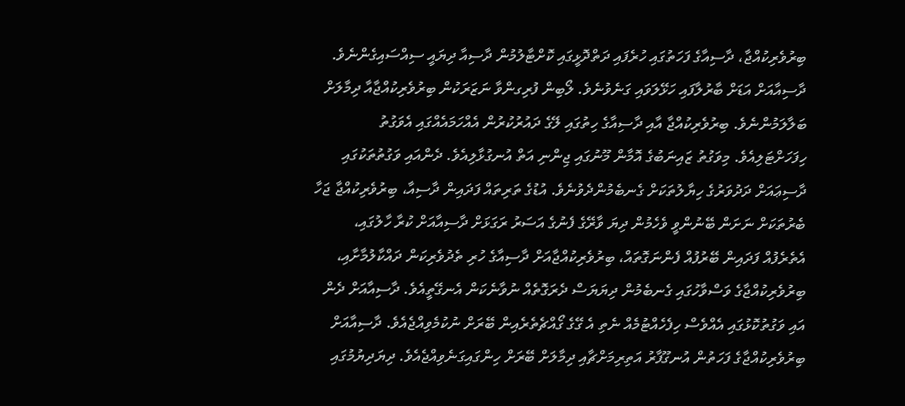ބިރުވެރިކުއްޖާ، ދާސިއާގެ ފަހަތުގައި ހުރެފައި ދަތްދޮޅީގައި ކޮށްޓާލުމުން ދާސިއާ ދިޔައީ ސިއްސައިގެންނެވެ. ދާސިއާއަށް އަޑަށް ބާރުލާފައި ހަޅޭލަވައި ގަނެވުނެވެ. ލޯބިން ފުރިގންވާ ނަޒަރަކުން ބިރުވެރިކުއްޖާއާ ދިމާލަށް ބަލާލަމުންނެވެ. ބިރުވެރިކުއްޖާ އާއި ދާސިއާގެ ހިތުގައި ލޭގެ ދައުރުކުރުން އެއްހަމައެއްގައި އެވަގުތު ހިފަހަށްޓަލިއެވެ. މިވަގުތު ޒައިނަބުގެ އޮމާން މޫނުގައި ޖިންނި އަތް އުނގުޅާލިއެވެ. ދެންއައި ވަގުތުތަކުގައި ދާސިޢައަށް ދަދުވަރުގެ ހިޔާލުތަކަށް ގެނބެމުންދެވުނެވެ. އުޑުގެ ތަރިތައް ފަދައިން ދާސިއާ، ބިރުވެރިކުއްޖާ ޖަހާ ބެރުތަކަށް ނަށަން ބޭނުންވީ ވެހެމުން ދިޔަ ވާރޭގެ ފެނުގެ އަސަރު ރަގަޅަށް ދާސިއާއަށް ކުރާ ހާލުގައި، އެތެރެފުއް ފަދައިން ބޭރުފުއް ފެންނަގޮތައް، ބިރުވެރިކުއްޖާއަށް ދާސިއާގެ ހުރި ތެދުވެރިކަން ދައްކާލުމާށާއި، ބިރުވެރިކުއްޖާގެ ވަސްވާހުގައި ގެނބެމުން ދިޔަޔަސް ދެރަގޮތެއް ނުވާނެކަން އެނގޭތީއެވެ. ދާސިއާއަށް ދެން އައި ވަގުތުކޮޅުގައި އެއްވެސް ހިފެހެއްޓުމެއް ނެތި އެ ގޭގެ ގޯއްޗެތެރެއިން ބޭރަށް ނުކުމެވިއްޖެއެވެ. ދާސިއާއަށް ބިރުވެރިކުއްޖާގެ ފަހަތުން އުނގޫފާރު އަތިރިމަށްޗާއި ދިމާލަށް ބޭރަށް ހިންގައިގަނެވިއްޖެއެވެ. ދިޔަދިޔުމުގައި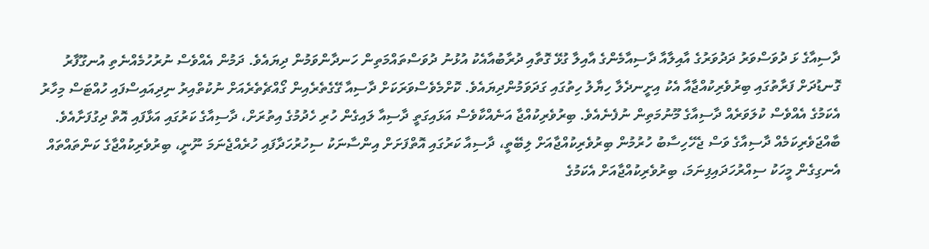ދާސިއާގެ ޅަ ދުވަސްވަރު ދަދުވަރުގެ އާއިލާއާ ދާސިއާމެންގެ އާއިލާ ގުޅޭ ގޮތާއި ދުރާބުއާއެކު އުޅުނު ދުވަސްތައްމަތިން ހަނދާންވަމުން ދިޔައެވެ. ދަމުން އެއްވެސް ނުރުހުމެއްނެތި އުނގޫފާރު ގޮނޑުދަށް ފަރާތުގައި ބިރުވެރިކުއްޖާއާ އެކު އިށީނދެލާ ހިޔާލު ހިތުގައި ގަދަވަމުންދިޔައެވެ. ކޮށްމެވެސްވަރަކަށް ދާސިއާ ގޭގެތެރެއިން ގޯއްޗެތެރެއަށް ނުކުތްއިރު ނިދިއައިސްފައި ހުއްޓަސް މިހާރު އެކަމުގެ އެއްވެސް ކުލަވަރެއް ދާސިއާގެ މޫނުމަތިން ނުފެނެއެވެ. ބިރުވެރިކުއްޖާ އަނެއްކާވެސް އަޅައިގަތީ ދާސިއާ ލައިގެން ހުރި ހެދުމުގެ އިތުރަށް، ދާސިއާގެ ކަރުގައި އަޅާފައި އޮތް ދިގުފަށާއެވެ. ބާއްޖަވެރިކަމެއް ދާސިއާގެ ވަސް ޖެހޭހިސާބު ހުރުމުން ބިރުވެރިކުއްޖާއަށް ލިބޭތީ، ދާސިއާ ކަރުގައި އޮތްފަށަށް އިންސާނަކު ސިހުރުހަދާފައި ހުރެއްޖެނަމަ ނޫނީ، ބިރުވެރިކުއްޖާގެ ކަންތައްތައް އެނގިގެން މީހަކު ސިއްރުހަދައިފިނަމަ، ބިރުވެރިކުއްޖާއަށް އެކަމުގެ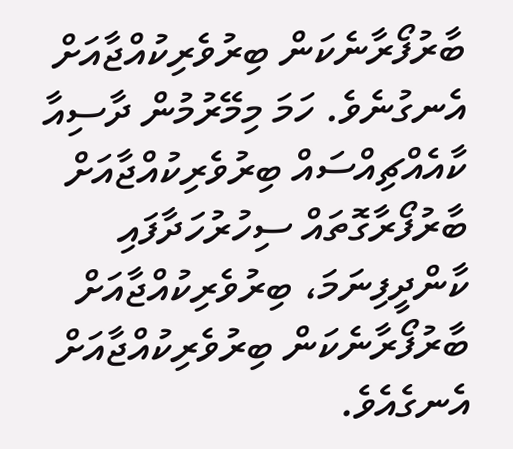ބާރުފޯރާނެކަން ބިރުވެރިކުއްޖާއަށް އެނގުނެވެ. ހަމަ މިމޭރުމުން ދާސިއާ ކާއެއްޗިއްސައް ބިރުވެރިކުއްޖާއަށް ބާރުފޯރާގޮތައް ސިހުރުހަދާފައި ކާންދީފިނަމަ، ބިރުވެރިކުއްޖާއަށް ބާރުފޯރާނެކަން ބިރުވެރިކުއްޖާއަށް އެނގެއެވެ.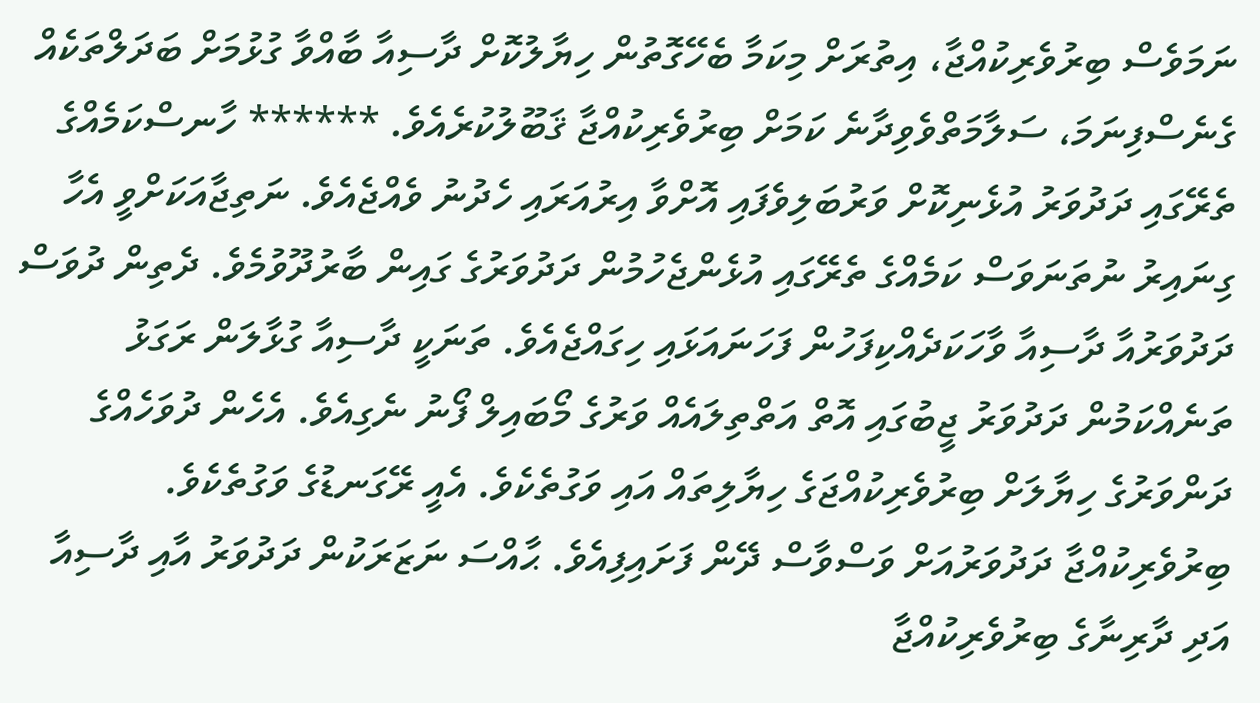ނަމަވެސް ބިރުވެރިކުއްޖާ، އިތުރަށް މިކަމާ ބެހޭގޮތުން ހިޔާލުކޮށް ދާސިއާ ބާއްވާ ގުޅުމަށް ބަދަލްތަކެއް ގެނެސްފިނަމަ، ސަލާމަތްވެވިދާނެ ކަމަށް ބިރުވެރިކުއްޖާ ޤަބޫލުކުރެއެވެ. ****** ހާނސްކަމެއްގެ ތެރޭގައި ދަދުވަރު އުޅެނިކޮށް ވަރުބަލިވެފައި އޮށްވާ އިރުއަރައި ހެދުނު ވެއްޖެއެވެ. ނަތިޖާއަކަށްވީ އެހާ ގިނައިރު ނުތަނަވަސް ކަމެއްގެ ތެރޭގައި އުޅެންޖެހުމުން ދަދުވަރުގެ ގައިން ބާރުދޫވުމެވެ. ދެތިން ދުވަސް ދަދުވަރުއާ ދާސިއާ ވާހަކަދެއްކިފަހުން ފަހަނައަޅައި ހިގައްޖެއެވެ. ތަނަކީ ދާސިއާ ގުޅާލަން ރަގަޅު ތަނެއްކަމުން ދަދުވަރު ޖީބުގައި އޮތް އަތްތިލައެއް ވަރުގެ މޯބައިލް ފޯނު ނެގިއެވެ. އެހެން ދުވަހެއްގެ ދަންވަރުގެ ހިޔާލަށް ބިރުވެރިކުއްޖަގެ ހިޔާލިތައް އައި ވަގުތެކެވެ. އެއީ ރޭގަނޑުގެ ވަގުތެކެވެ. ބިރުވެރިކުއްޖާ ދަދުވަރުއަށް ވަސްވާސް ދޭން ފަށައިފިއެވެ. ޙާއްސަ ނަޒަރަކުން ދަދުވަރު އާއި ދާސިއާ އަދި ދާރިނާގެ ބިރުވެރިކުއްޖާ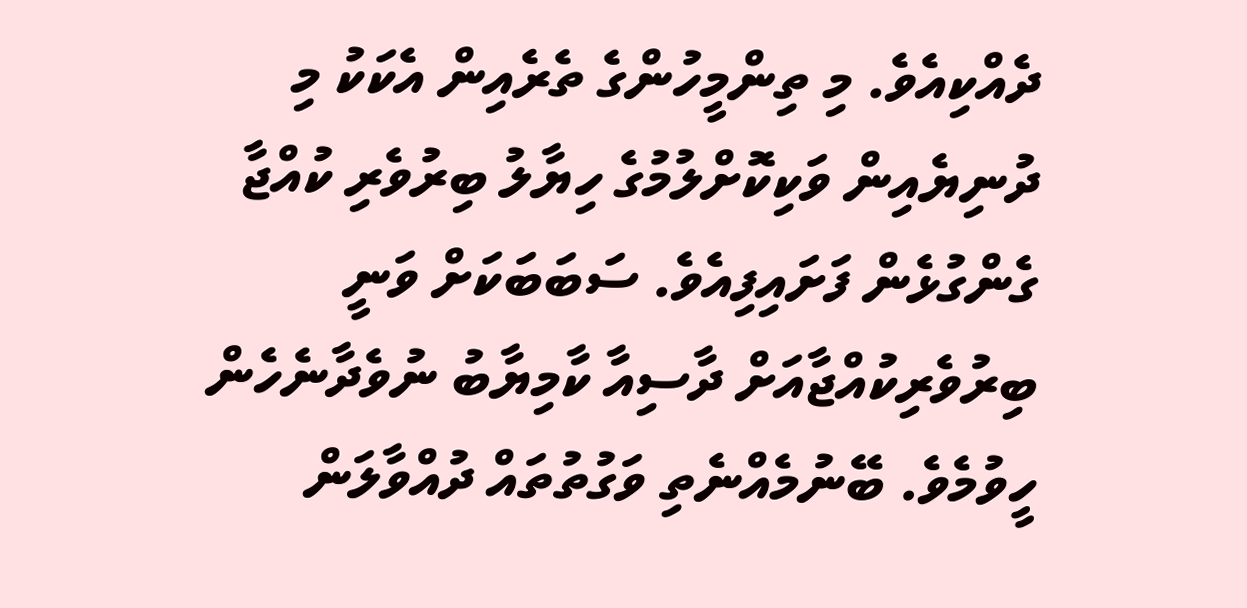ދެއްކިއެވެ. މި ތިންމީހުންގެ ތެރެއިން އެކަކު މި ދުނިޔެއިން ވަކިކޮށްލުމުގެ ހިޔާލު ބިރުވެރި ކުއްޖާ ގެންގުޅެން ފަށައިފިއެވެ. ސަބަބަކަށް ވަނީ ބިރުވެރިކުއްޖާއަށް ދާސިއާ ކާމިޔާބު ނުވެދާނެހެން ހީވުމެވެ. ބޭނުމެއްނެތި ވަގުތުތައް ދުއްވާލަން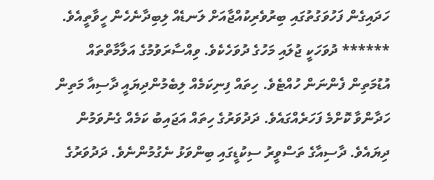ހަދައިގެން ފަހުވަގުތުގައި ބިރުވެރިކުއްޖާއަށް ލަނޑެއް ލިބިދާނެހެން ހީވާތީއެވެ. ****** ދުވަހަކީ ޖުލައި މަހުގެ ދުވަހެކެވެ. ވިއްސާރަވުމުގެ އަލާމާތްތައް އުޑުމަތިން ފެންނަން ހުއްޓެވެ. ހިތައް ފިނިކަމެއް ލިބެމުންދިޔައީ ދާސިއާ މަތިން ހަދާންވާ ކޮށްމެ ފަހަރެއްގައެވެ. ދަދުވަރުގެ ހިތައް އަޖައިބު ކަމެއް ގެނުވަމުން ދިޔައެވެ. ދާސިއާގެ ތަސްވީރު ސިކުޑީގައި ބިންވަޅު ނެގުމުންނެވެ. ދަދުވަރުގެ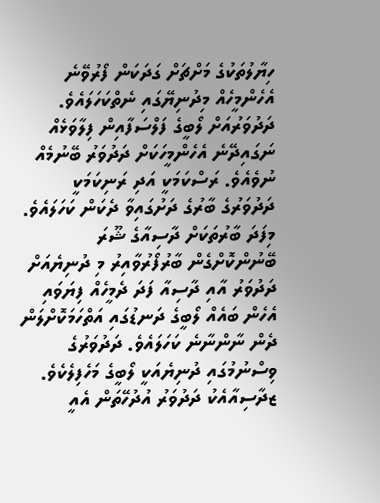ހިޔާލުތަކުގެ މަށްޗަށް ގަދަކަން ފޯރުވޭނެ އެހެންމީހެއް މިދުނިޔޭގައި ނެތްކަހަލައެވެ. ދަދުވަރުއަށް ލޯބީގެ ފަލްސަފާއިން ފިލާވަޅެއް ނަގައިދޭނެ އެހެންމީހަކަށް ދަދުވަރު ބޭނުމެއް ނުވެއެވެ. ރަސްކަމަކީ އަދި ރަނިކަމަކީ ދަދުވަރުގެ ބާރުގެ ދަށުގައިވާ ދެކަން ކަހަލައެވެ. މިފަދަ ބާރުތަކަށް ދާސިއާގެ ޝޫރަ ބޭނުންކޮށްގެން ބާރުފޯރުވާއިރު މި ދުނިޔެއަށް ދަދުވަރު އާއި ދާސިއާ ފަދަ ދެމީހެއް ފިޔަވައި އެހެން ބައެއް ލޯބީގެ ދަނޑުގައި އަތްހަމަކޮށްލަން ދެން ނާންނާނެ ކަހަލައެވެ. ދަދުވަރުގެ ވިސްނުމުގައި ދުނިޔެއަކީ ލޯބީގެ މަހެފިލެކެވެ. ޒދާސިއާއެކު ދަދުވަރު އުދުހޭތަން އެއީ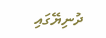ދުނިޔޭގައި